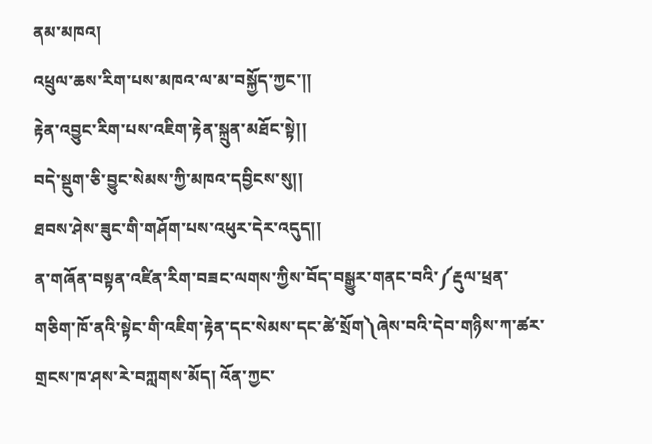ནམ་མཁའ།
འཕྲུལ་ཆས་རིག་པས་མཁའ་ལ་མ་བསྐྱོད་ཀྱང་།།
རྟེན་འབྱུང་རིག་པས་འཇིག་རྟེན་སྐྲུན་མཐོང་སྟེ།།
བདེ་སྡུག་ཅི་བྱུང་སེམས་ཀྱི་མཁའ་དབྱིངས་སུ།།
ཐབས་ཤེས་ཟུང་གི་གཤོག་པས་འཕུར་དེར་འདུད།།
ན་གཞོན་བསྟན་འཛིན་རིག་བཟང་ལགས་ཀྱིས་བོད་བསྒྱུར་གནང་བའི་༼རྡུལ་ཕྲན་གཅིག་ཁོ་ནའི་སྟེང་གི་འཇིག་རྟེན་དང་སེམས་དང་ཚེ་སྲོག༽ཞེས་བའི་དེབ་གཉིས་ཀ་ཚར་གྲངས་ཁ་ཤས་རེ་བཀླགས་མོད། འོན་ཀྱང་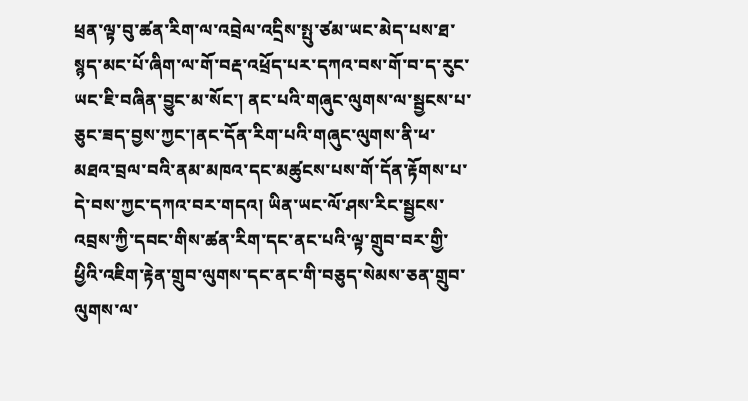ཕྲན་ལྟ་བུ་ཚན་རིག་ལ་འབྲེལ་འདྲིས་སྤུ་ཙམ་ཡང་མེད་པས་ཐ་སྙད་མང་པོ་ཞིག་ལ་གོ་བརྡ་འཕྲོད་པར་དཀའ་བས་གོ་བ་ད་རུང་ཡང་ཇི་བཞིན་བྱུང་མ་སོང་། ནང་པའི་གཞུང་ལུགས་ལ་སྦྱངས་པ་ཅུང་ཟད་བྱས་ཀྱང་།ནང་དོན་རིག་པའི་གཞུང་ལུགས་ནི་ཕ་མཐའ་བྲལ་བའི་ནམ་མཁའ་དང་མཚུངས་པས་གོ་དོན་རྟོགས་པ་དེ་བས་ཀྱང་དཀའ་བར་གདའ། ཡིན་ཡང་ལོ་ཤས་རིང་སྦྱངས་འབྲས་ཀྱི་དབང་གིས་ཚན་རིག་དང་ནང་པའི་ལྟ་གྲུབ་བར་གྱི་ཕྱིའི་འཇིག་རྟེན་གྲུབ་ལུགས་དང་ནང་གི་བཅུད་སེམས་ཅན་གྲུབ་ལུགས་ལ་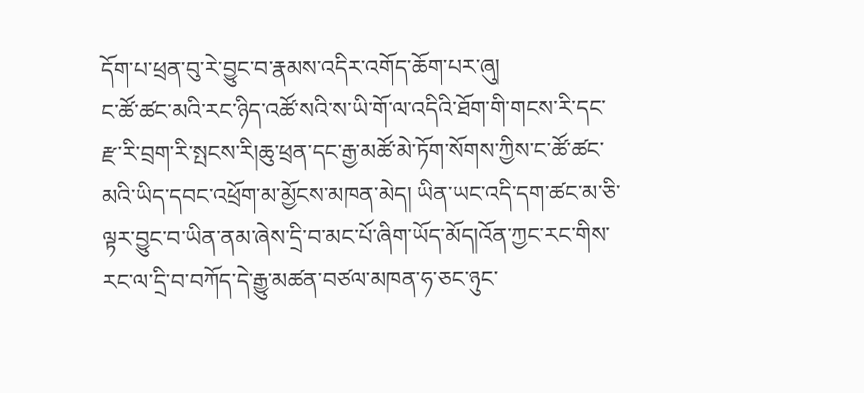དོག་པ་ཕྲན་བུ་རེ་བྱུང་བ་རྣམས་འདིར་འགོད་ཆོག་པར་ཞུ།
ང་ཚོ་ཚང་མའི་རང་ཉིད་འཚོ་སའི་ས་ཡི་གོ་ལ་འདིའི་ཐོག་གི་གངས་རི་དང་རྫ་རི་བྲག་རི་སྤངས་རི།ཆུ་ཕྲན་དང་རྒྱ་མཚོ་མེ་ཏོག་སོགས་ཀྱིས་ང་ཚོ་ཚང་མའི་ཡིད་དབང་འཕྲོག་མ་མྱོངས་མཁན་མེད། ཡིན་ཡང་འདི་དག་ཚང་མ་ཅི་ལྟར་བྱུང་བ་ཡིན་ནམ་ཞེས་དྲི་བ་མང་པོ་ཞིག་ཡོད་མོད།འོན་ཀྱང་རང་གིས་རང་ལ་དྲི་བ་བཀོད་དེ་རྒྱུ་མཚན་བཙལ་མཁན་ཧ་ཅང་ཉུང་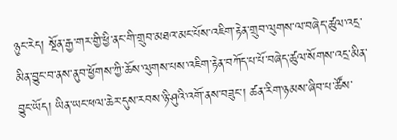ཉུང་རེད། སྔོན་རྒྱ་གར་གྱི་ཕྱི་ནང་གི་གྲུབ་མཐའ་མང་པོས་འཇིག་རྟེན་གྲུབ་ལུགས་ལ་བཞེད་ཚུལ་འདྲ་མིན་བྱུང་བ་ནས་ནུབ་ཕྱོགས་ཀྱི་ཆོས་ལུགས་པས་འཇིག་རྟེན་བཀོད་པ་པོ་བཞེད་ཚུལ་སོགས་འདྲ་མིན་བྱུང་ཡོད། ཡིན་ཡང་ཕལ་ཆེར་དུས་རབས་ཉི་ཤུའི་འགོ་ནས་བཟུང་། ཚན་རིག་ཉམས་ཞིབ་པ་ཚོས་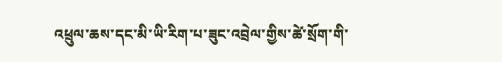འཕྲུལ་ཆས་དང་མི་ཡི་རིག་པ་ཟུང་འབྲེལ་གྱིས་ཚེ་སྲོག་གི་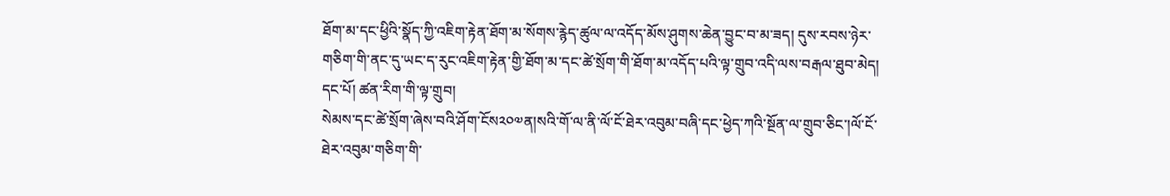ཐོག་མ་དང་ཕྱིའི་སྣོད་ཀྱི་འཇིག་རྟེན་ཐོག་མ་སོགས་རྙེད་ཚུལ་ལ་འདོད་མོས་ཤུགས་ཆེན་བྱུང་བ་མ་ཟད། དུས་རབས་ཉེར་གཅིག་གི་ནང་དུ་ཡང་ད་རུང་འཇིག་རྟེན་གྱི་ཐོག་མ་དང་ཚེ་སྲོག་གི་ཐོག་མ་འདོད་པའི་ལྟ་གྲུབ་འདི་ལས་བརྒལ་ཐུབ་མེད།
དང་པོ། ཚན་རིག་གི་ལྟ་གྲུབ།
སེམས་དང་ཚེ་སྲོག་ཞེས་བའི་ཤོག་ངོས༢༠༧ན།སའི་གོ་ལ་ནི་ལོ་ངོ་ཐེར་འབུམ་བཞི་དང་ཕྱེད་ཀའི་སྔོན་ལ་གྲུབ་ཅིང་།ལོ་ངོ་ཐེར་འབུམ་གཅིག་གི་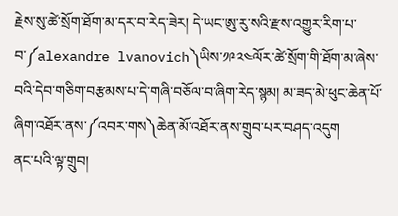རྗེས་སུ་ཚེ་སྲོག་ཐོག་མ་དར་བ་རེད་ཟེར། དེ་ཡང་ཨུ་རུ་སའི་རྫས་འགྱུར་རིག་པ་བ་༼alexandre lvanovich༽ཡིས་༡༩༢༤ལོར་ཚེ་སྲོག་གི་ཐོག་མ་ཞེས་བའི་དེབ་གཅིག་བརྩམས་པ་དེ་གཞི་བཅོལ་བ་ཞིག་རེད་སྙམ། མ་ཟད་མེ་ཕུང་ཆེན་པོ་ཞིག་འཐོར་ནས་༼འབར་གས༽ཆེན་མོ་འཐོར་ནས་གྲུབ་པར་བཤད་འདུག
ནང་པའི་ལྟ་གྲུབ།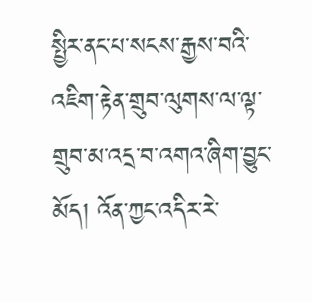སྤྱིར་ནང་པ་སངས་རྒྱས་བའི་འཇིག་རྟེན་གྲུབ་ལུགས་ལ་ལྟ་གྲུབ་མ་འདྲ་བ་འགའ་ཞིག་བྱུང་མོད། འོན་ཀྱང་འདིར་རེ་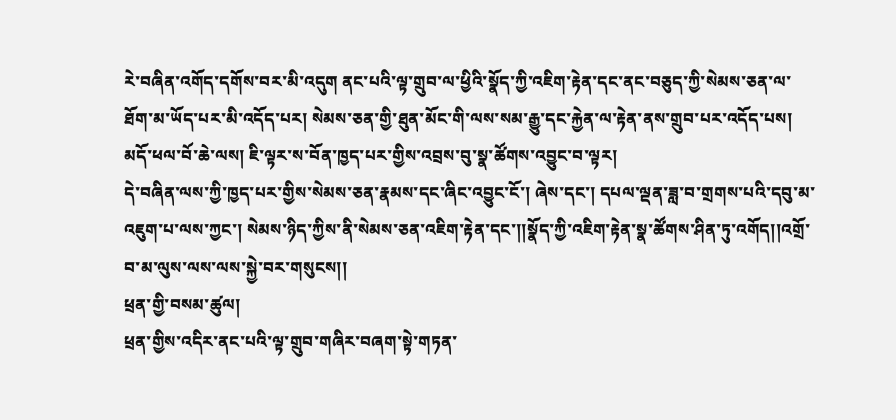རེ་བཞིན་འགོད་དགོས་བར་མི་འདུག ནང་པའི་ལྟ་གྲུབ་ལ་ཕྱིའི་སྣོད་ཀྱི་འཇིག་རྟེན་དང་ནང་བཅུད་ཀྱི་སེམས་ཅན་ལ་ཐོག་མ་ཡོད་པར་མི་འདོད་པར། སེམས་ཅན་གྱི་ཐུན་མོང་གི་ལས་སམ་རྒྱུ་དང་རྐྱེན་ལ་རྟེན་ནས་གྲུབ་པར་འདོད་པས། མདོ་ཕལ་བོ་ཆེ་ལས། ཇི་ལྟར་ས་བོན་ཁྱད་པར་གྱིས་འབྲས་བུ་སྣ་ཚོགས་འབྱུང་བ་ལྟར།
དེ་བཞིན་ལས་ཀྱི་ཁྱད་པར་གྱིས་སེམས་ཅན་རྣམས་དང་ཞིང་འབྱུང་ངོ་། ཞེས་དང་། དཔལ་ལྡན་ཟླ་བ་གྲགས་པའི་དབུ་མ་འཇུག་པ་ལས་ཀྱང་། སེམས་ཉིད་ཀྱིས་ནི་སེམས་ཅན་འཇིག་རྟེན་དང་།།སྣོད་ཀྱི་འཇིག་རྟེན་སྣ་ཚོགས་ཤིན་ཏུ་འགོད།།འགྲོ་བ་མ་ལུས་ལས་ལས་སྐྱེ་བར་གསུངས།།
ཕྲན་གྱི་བསམ་ཚུལ།
ཕྲན་གྱིས་འདིར་ནང་པའི་ལྟ་གྲུབ་གཞིར་བཞག་སྟེ་གཏན་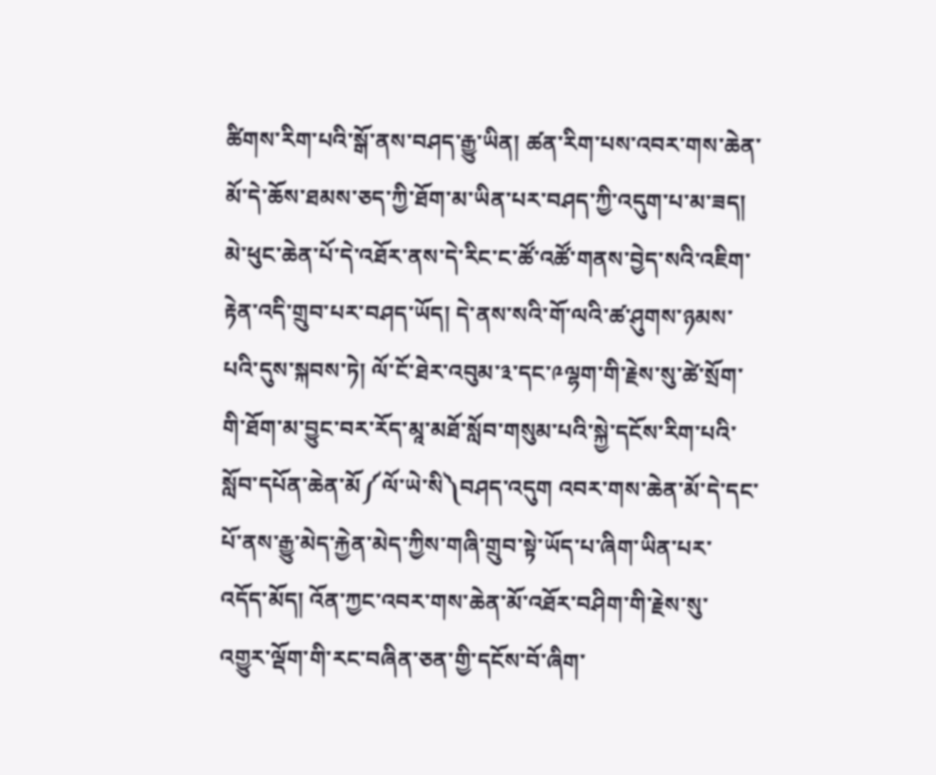ཚིགས་རིག་པའི་སྒོ་ནས་བཤད་རྒྱུ་ཡིན། ཚན་རིག་པས་འབར་གས་ཆེན་མོ་དེ་ཆོས་ཐམས་ཅད་ཀྱི་ཐོག་མ་ཡིན་པར་བཤད་ཀྱི་འདུག་པ་མ་ཟད། མེ་ཕུང་ཆེན་པོ་དེ་འཐོར་ནས་དེ་རིང་ང་ཚོ་འཚོ་གནས་བྱེད་སའི་འཇིག་རྟེན་འདི་གྲུབ་པར་བཤད་ཡོད། དེ་ནས་སའི་གོ་ལའི་ཚ་ཤུགས་ཉམས་པའི་དུས་སྐབས་ཏེ། ལོ་ངོ་ཐེར་འབུམ་༣་དང་༩ལྷག་གི་རྗེས་སུ་ཚེ་སྲོག་གི་ཐོག་མ་བྱུང་བར་རོད་མཱ་མཐོ་སློབ་གསུམ་པའི་སྐྱེ་དངོས་རིག་པའི་སློབ་དཔོན་ཆེན་མོ༼ལོ་ཡེ་སི༽བཤད་འདུག འབར་གས་ཆེན་མོ་དེ་དང་པོ་ནས་རྒྱུ་མེད་རྐྱེན་མེད་ཀྱིས་གཞི་གྲུབ་སྟེ་ཡོད་པ་ཞིག་ཡིན་པར་འདོད་མོད། འོན་ཀྱང་འབར་གས་ཆེན་མོ་འཐོར་བཤིག་གི་རྗེས་སུ་འགྱུར་ལྡོག་གི་རང་བཞིན་ཅན་གྱི་དངོས་བོ་ཞིག་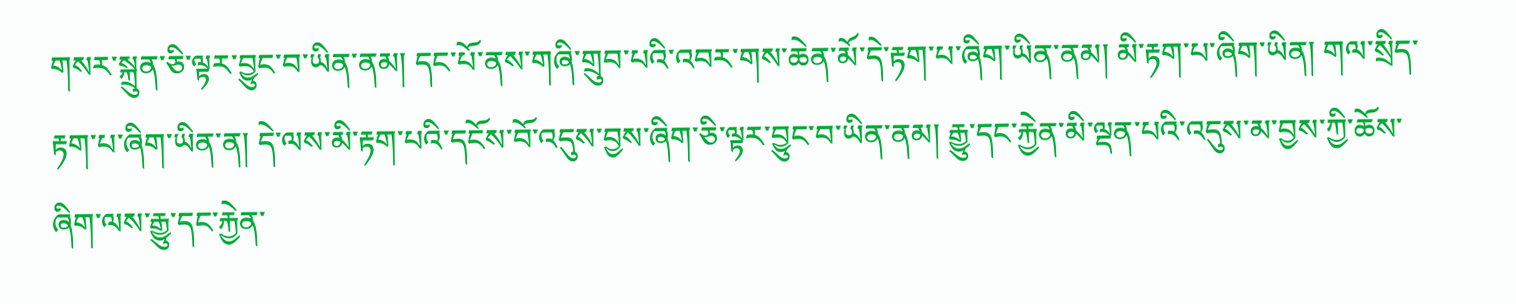གསར་སྐྲུན་ཅི་ལྟར་བྱུང་བ་ཡིན་ནམ། དང་པོ་ནས་གཞི་གྲུབ་པའི་འབར་གས་ཆེན་མོ་དེ་རྟག་པ་ཞིག་ཡིན་ནམ། མི་རྟག་པ་ཞིག་ཡིན། གལ་སྲིད་རྟག་པ་ཞིག་ཡིན་ན། དེ་ལས་མི་རྟག་པའི་དངོས་བོ་འདུས་བྱས་ཞིག་ཅི་ལྟར་བྱུང་བ་ཡིན་ནམ། རྒྱུ་དང་རྐྱེན་མི་ལྡན་པའི་འདུས་མ་བྱས་ཀྱི་ཆོས་ཞིག་ལས་རྒྱུ་དང་རྐྱེན་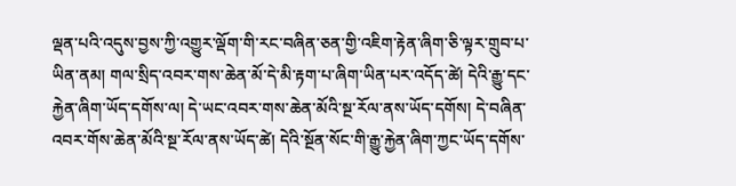ལྡན་པའི་འདུས་བྱས་ཀྱི་འགྱུར་ལྡོག་གི་རང་བཞིན་ཅན་གྱི་འཇིག་རྟེན་ཞིག་ཅི་ལྟར་གྲུབ་པ་ཡིན་ནམ། གལ་སྲིད་འབར་གས་ཆེན་མོ་དེ་མི་རྟག་པ་ཞིག་ཡིན་པར་འདོད་ཚེ། དེའི་རྒྱུ་དང་རྐྱེན་ཞིག་ཡོད་དགོས་ལ། དེ་ཡང་འབར་གས་ཆེན་མོའི་སྔ་རོལ་ནས་ཡོད་དགོས། དེ་བཞིན་འབར་གོས་ཆེན་མོའི་སྔ་རོལ་ནས་ཡོད་ཚེ། དེའི་སྔོན་སོང་གི་རྒྱུ་རྐྱེན་ཞིག་ཀྱང་ཡོད་དགོས་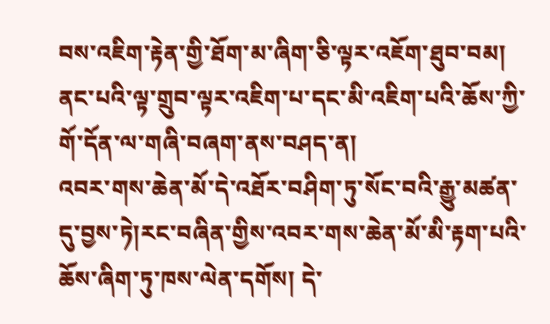བས་འཇིག་རྟེན་གྱི་ཐོག་མ་ཞིག་ཅི་ལྟར་འཇོག་ཐུབ་བམ།
ནང་པའི་ལྟ་གྲུབ་ལྟར་འཇིག་པ་དང་མི་འཇིག་པའི་ཆོས་ཀྱི་གོ་དོན་ལ་གཞི་བཞག་ནས་བཤད་ན།
འབར་གས་ཆེན་མོ་དེ་འཐོར་བཤིག་ཏུ་སོང་བའི་རྒྱུ་མཚན་དུ་བྱས་ཏེ།རང་བཞིན་གྱིས་འབར་གས་ཆེན་མོ་མི་རྟག་པའི་ཆོས་ཞིག་ཏུ་ཁས་ལེན་དགོས། དེ་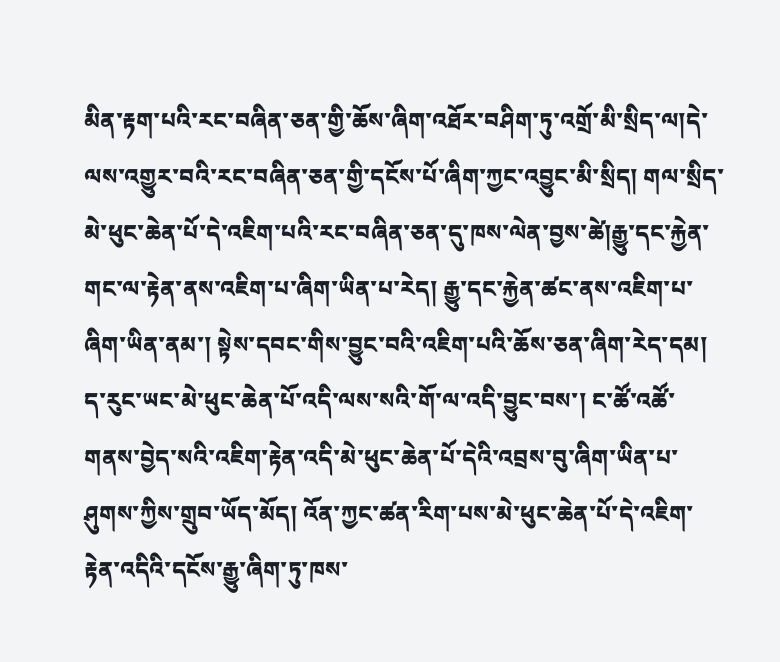མིན་རྟག་པའི་རང་བཞིན་ཅན་གྱི་ཆོས་ཞིག་འཐོར་བཤིག་ཏུ་འགྲོ་མི་སྲིད་ལ།དེ་ལས་འགྱུར་བའི་རང་བཞིན་ཅན་གྱི་དངོས་པོ་ཞིག་ཀྱང་འབྱུང་མི་སྲིད། གལ་སྲིད་མེ་ཕུང་ཆེན་པོ་དེ་འཇིག་པའི་རང་བཞིན་ཅན་དུ་ཁས་ལེན་བྱས་ཚེ།རྒྱུ་དང་རྐྱེན་གང་ལ་རྟེན་ནས་འཇིག་པ་ཞིག་ཡིན་པ་རེད། རྒྱུ་དང་རྐྱེན་ཚང་ནས་འཇིག་པ་ཞིག་ཡིན་ནམ་། སྟེས་དབང་གིས་བྱུང་བའི་འཇིག་པའི་ཆོས་ཅན་ཞིག་རེད་དམ། ད་རུང་ཡང་མེ་ཕུང་ཆེན་པོ་འདི་ལས་སའི་གོ་ལ་འདི་བྱུང་བས་། ང་ཚོ་འཚོ་གནས་བྱེད་སའི་འཇིག་རྟེན་འདི་མེ་ཕུང་ཆེན་པོ་དེའི་འབྲས་བུ་ཞིག་ཡིན་པ་ཤུགས་ཀྱིས་གྲུབ་ཡོད་མོད། འོན་ཀྱང་ཚན་རིག་པས་མེ་ཕུང་ཆེན་པོ་དེ་འཇིག་རྟེན་འདིའི་དངོས་རྒྱུ་ཞིག་ཏུ་ཁས་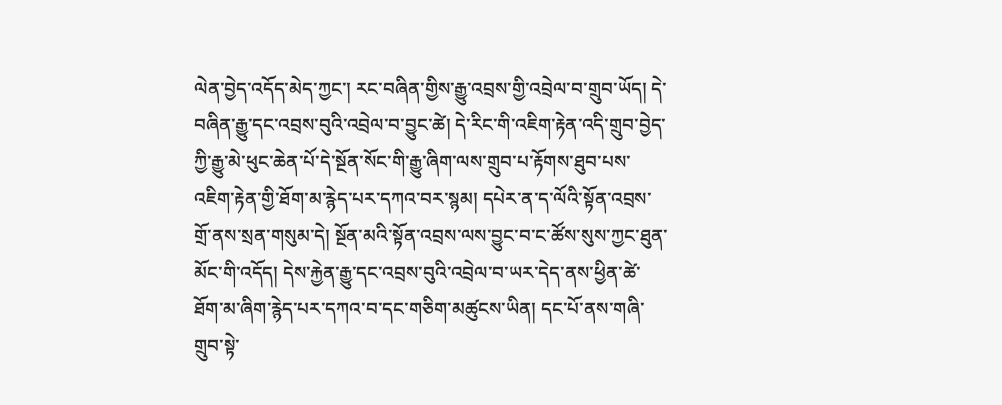ལེན་བྱེད་འདོད་མེད་ཀྱང་། རང་བཞིན་གྱིས་རྒྱུ་འབྲས་གྱི་འབྲེལ་བ་གྲུབ་ཡོད། དེ་བཞིན་རྒྱུ་དང་འབྲས་བུའི་འབྲེལ་བ་བྱུང་ཚེ། དེ་རིང་གི་འཇིག་རྟེན་འདི་གྲུབ་བྱེད་ཀྱི་རྒྱུ་མེ་ཕུང་ཆེན་པོ་དེ་སྔོན་སོང་གི་རྒྱུ་ཞིག་ལས་གྲུབ་པ་རྟོགས་ཐུབ་པས་འཇིག་རྟེན་གྱི་ཐོག་མ་རྙེད་པར་དཀའ་བར་སྙམ། དཔེར་ན་ད་ལོའི་སྟོན་འབྲས་གྲོ་ནས་སྲན་གསུམ་དེ། སྔོན་མའི་སྟོན་འབྲས་ལས་བྱུང་བ་ང་ཚོས་སུས་ཀྱང་ཐུན་མོང་གི་འདོད། དེས་རྐྱེན་རྒྱུ་དང་འབྲས་བུའི་འབྲེལ་བ་ཡར་དེད་ནས་ཕྱིན་ཚེ་ཐོག་མ་ཞིག་རྙེད་པར་དཀའ་བ་དང་གཅིག་མཚུངས་ཡིན། དང་པོ་ནས་གཞི་གྲུབ་སྟེ་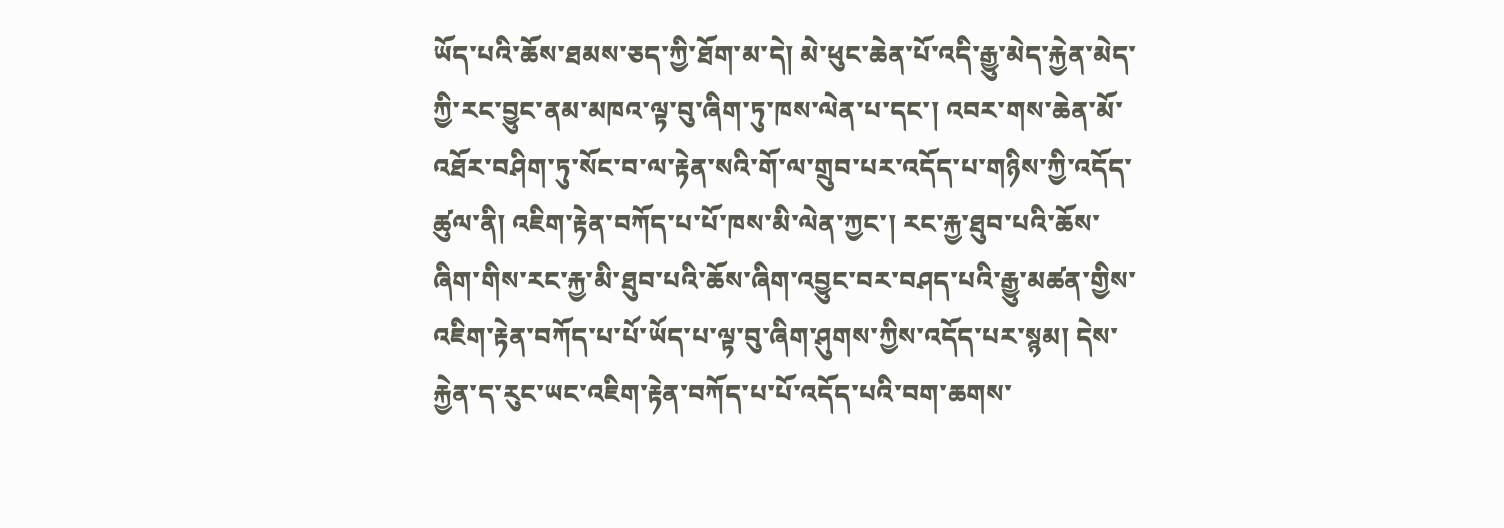ཡོད་པའི་ཆོས་ཐམས་ཅད་ཀྱི་ཐོག་མ་དེ། མེ་ཕུང་ཆེན་པོ་འདི་རྒྱུ་མེད་རྐྱེན་མེད་ཀྱི་རང་བྱུང་ནམ་མཁའ་ལྟ་བུ་ཞིག་ཏུ་ཁས་ལེན་པ་དང་། འབར་གས་ཆེན་མོ་འཐོར་བཤིག་ཏུ་སོང་བ་ལ་རྟེན་སའི་གོ་ལ་གྲུབ་པར་འདོད་པ་གཉིས་ཀྱི་འདོད་ཚུལ་ནི། འཇིག་རྟེན་བཀོད་པ་པོ་ཁས་མི་ལེན་ཀྱང་། རང་རྐྱ་ཐུབ་པའི་ཆོས་ཞིག་གིས་རང་རྐྱ་མི་ཐུབ་པའི་ཆོས་ཞིག་འབྱུང་བར་བཤད་པའི་རྒྱུ་མཚན་གྱིས་འཇིག་རྟེན་བཀོད་པ་པོ་ཡོད་པ་ལྟ་བུ་ཞིག་ཤུགས་ཀྱིས་འདོད་པར་སྙམ། དེས་རྐྱེན་ད་རུང་ཡང་འཇིག་རྟེན་བཀོད་པ་པོ་འདོད་པའི་བག་ཆགས་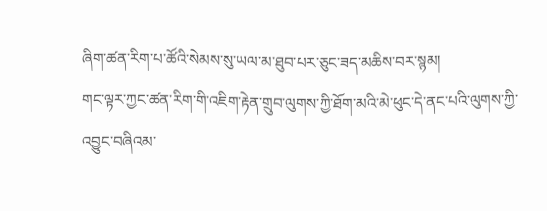ཞིག་ཚན་རིག་པ་ཚོའི་སེམས་སུ་ཡལ་མ་ཐུབ་པར་ཅུང་ཟད་མཆིས་བར་སྙམ།
གང་ལྟར་ཀྱང་ཚན་རིག་གི་འཇིག་རྟེན་གྲུབ་ལུགས་ཀྱི་ཐོག་མའི་མེ་ཕུང་དེ་ནང་པའི་ལུགས་ཀྱི་འབྱུང་བཞིའམ་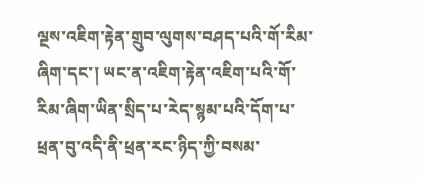ལྔས་འཇིག་རྟེན་གྲུབ་ལུགས་བཤད་པའི་གོ་རིམ་ཞིག་དང་། ཡང་ན་འཇིག་རྟེན་འཇིག་པའི་གོ་རིམ་ཞིག་ཡིན་སྲིད་པ་རེད་སྙམ་པའི་དོག་པ་ཕྲན་བུ་འདི་ནི་ཕྲན་རང་ཉིད་ཀྱི་བསམ་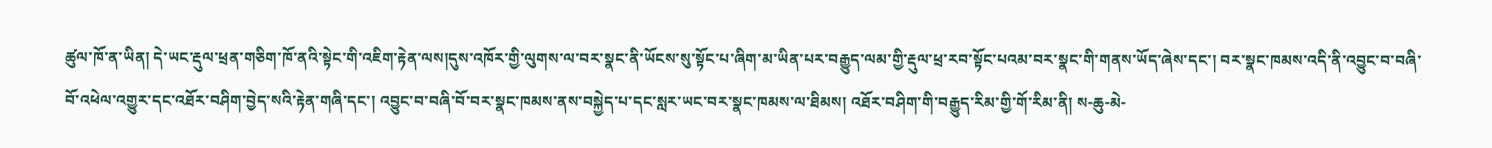ཚུལ་ཁོ་ན་ཡིན། དེ་ཡང་རྡུལ་ཕྲན་གཅིག་ཁོ་ནའི་སྟེང་གི་འཇིག་རྟེན་ལས།དུས་འཁོར་གྱི་ལུགས་ལ་བར་སྣང་ནི་ཡོངས་སུ་སྟོང་པ་ཞིག་མ་ཡིན་པར་བརྒྱུད་ལམ་གྱི་རྡུལ་ཕྲ་རབ་སྟོང་པའམ་བར་སྣང་གི་གནས་ཡོད་ཞེས་དང་། བར་སྣང་ཁམས་འདི་ནི་འབྱུང་བ་བཞི་བོ་འཕེལ་འགྱུར་དང་འཐོར་བཤིག་བྱེད་སའི་རྟེན་གཞི་དང་། འབྱུང་བ་བཞི་བོ་བར་སྣང་ཁམས་ནས་བསྐྱེད་པ་དང་སླར་ཡང་བར་སྣང་ཁམས་ལ་ཐིམས། འཐོར་བཤིག་གི་བརྒྱུད་རིམ་གྱི་གོ་རིམ་ནི། ས-ཆུ-མེ-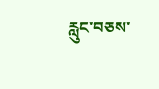རླུང་བཅས་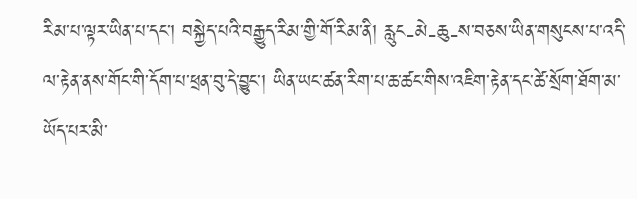རིམ་པ་ལྟར་ཡིན་པ་དང་། བསྐྱེད་པའི་བརྒྱུད་རིམ་གྱི་གོ་རིམ་ནི། རླུང-མེ-ཆུ-ས་བཅས་ཡིན་གསུངས་པ་འདི་ལ་རྟེན་ནས་གོང་གི་དོག་པ་ཕྲན་བུ་དེ་བྱུང་། ཡིན་ཡང་ཚན་རིག་པ་ཆ་ཚང་གིས་འཇིག་རྟེན་དང་ཚེ་སྲོག་ཐོག་མ་ཡོད་པར་མི་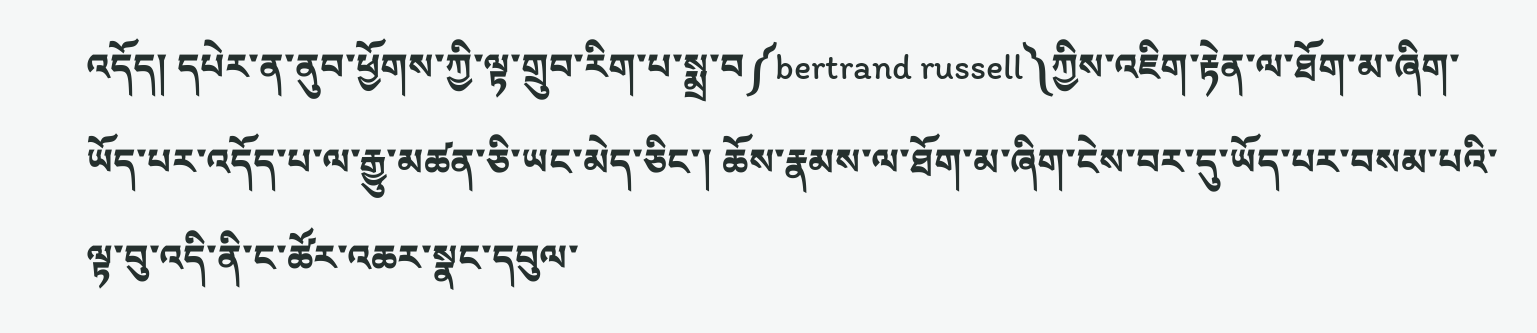འདོད། དཔེར་ན་ནུབ་ཕྱོགས་ཀྱི་ལྟ་གྲུབ་རིག་པ་སྨྲ་བ༼bertrand russell༽ཀྱིས་འཇིག་རྟེན་ལ་ཐོག་མ་ཞིག་ཡོད་པར་འདོད་པ་ལ་རྒྱུ་མཚན་ཅི་ཡང་མེད་ཅིང་། ཆོས་རྣམས་ལ་ཐོག་མ་ཞིག་ངེས་བར་དུ་ཡོད་པར་བསམ་པའི་ལྟ་བུ་འདི་ནི་ང་ཚོར་འཆར་སྣང་དབུལ་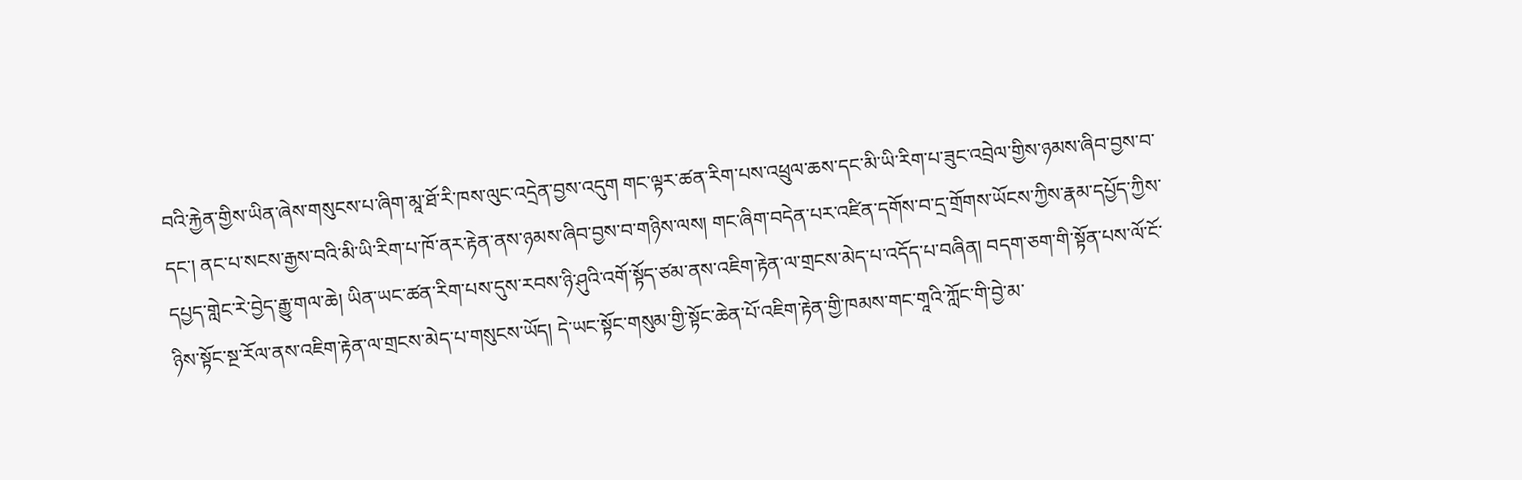བའི་རྐྱེན་གྱིས་ཡིན་ཞེས་གསུངས་པ་ཞིག་མཱ་ཐོ་རི་ཁས་ལུང་འདྲེན་བྱས་འདུག གང་ལྟར་ཚན་རིག་པས་འཕྲུལ་ཆས་དང་མི་ཡི་རིག་པ་ཟུང་འབྲེལ་གྱིས་ཉམས་ཞིབ་བྱས་བ་དང་། ནང་པ་སངས་རྒྱས་བའི་མི་ཡི་རིག་པ་ཁོ་ནར་རྟེན་ནས་ཉམས་ཞིབ་བྱས་བ་གཉིས་ལས། གང་ཞིག་བདེན་པར་འཛིན་དགོས་བ་དྲ་གྲོགས་ཡོངས་ཀྱིས་རྣམ་དཔྱོད་ཀྱིས་དཔྱད་གླེང་རེ་བྱེད་རྒྱུ་གལ་ཆེ། ཡིན་ཡང་ཚན་རིག་པས་དུས་རབས་ཉི་ཤུའི་འགོ་སྟོད་ཙམ་ནས་འཇིག་རྟེན་ལ་གྲངས་མེད་པ་འདོད་པ་བཞིན། བདག་ཅག་གི་སྟོན་པས་ལོ་ངོ་ཉིས་སྟོང་སྔ་རོལ་ནས་འཇིག་རྟེན་ལ་གྲངས་མེད་པ་གསུངས་ཡོད། དེ་ཡང་སྟོང་གསུམ་གྱི་སྟོང་ཆེན་པོ་འཇིག་རྟེན་གྱི་ཁམས་གང་གཱའི་ཀློང་གི་བྱེ་མ་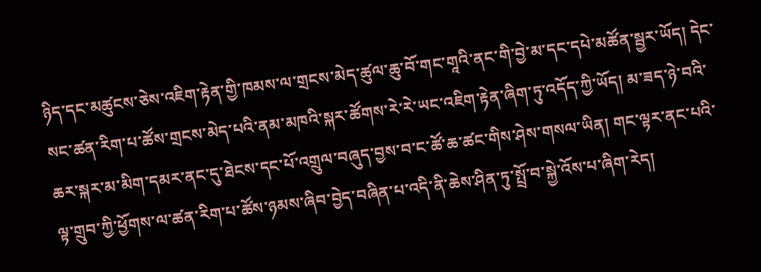ཉིད་དང་མཚུངས་ཅེས་འཇིག་རྟེན་གྱི་ཁམས་ལ་གྲངས་མེད་ཚུལ་ཆུ་བོ་གང་གཱའི་ནང་གི་བྱེ་མ་དང་དཔེ་མཚོན་སྦྱར་ཡོད། དེང་སང་ཚན་རིག་པ་ཚོས་གྲངས་མེད་པའི་ནམ་མཁའི་སྐར་ཚོགས་རེ་རེ་ཡང་འཇིག་རྟེན་ཞིག་ཏུ་འདོད་ཀྱི་ཡོད། མ་ཟད་ཉེ་བའི་ཆར་སྐར་མ་མིག་དམར་ནང་དུ་ཐེངས་དང་པོ་འགྲུལ་བཞུད་བྱས་བ་ང་ཚོ་ཆ་ཚང་གིས་ཤེས་གསལ་ཡིན། གང་ལྟར་ནང་པའི་ལྟ་གྲུབ་ཀྱི་ཕྱོགས་ལ་ཚན་རིག་པ་ཚོས་ཉམས་ཞིབ་བྱེད་བཞིན་པ་འདི་ནི་ཆེས་ཤིན་ཏུ་སྤྲོ་བ་སྐྱེ་འོས་པ་ཞིག་རེད།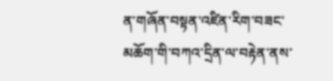ན་གཞོན་བསྟན་འཛིན་རིག་བཟང་མཆོག་གི་བཀའ་དྲིན་ལ་བརྟེན་ནས་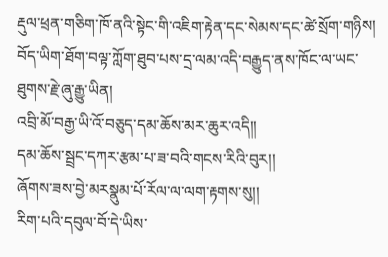རྡུལ་ཕྲན་གཅིག་ཁོ་ནའི་སྟེང་གི་འཇིག་རྟེན་དང་སེམས་དང་ཚེ་སྲོག་གཉིས། བོད་ཡིག་ཐོག་བལྟ་ཀློག་ཐུབ་པས་དྲ་ལམ་འདི་བརྒྱུད་ནས་ཁོང་ལ་ཡང་ཐུགས་རྗེ་ཞུ་རྒྱུ་ཡིན།
འབྲི་མོ་བརྒྱ་ཡི་འོ་བཅུད་དམ་ཆོས་མར་ཆུར་འདི།།
དམ་ཆོས་སྦྲང་དཀར་རྩམ་པ་ཟ་བའི་གངས་རིའི་བུར།།
ཞོགས་ཟས་བྱེ་མརསྣུམ་པོ་རོལ་ལ་ལག་རྟགས་སུ།།
རིག་པའི་དབུལ་བོ་དེ་ཡིས་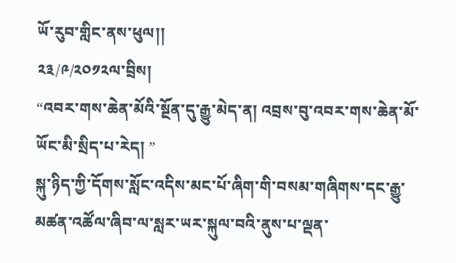ཡོ་རུབ་གླིང་ནས་ཕུལ།།
༢༣/༩/༢༠༡༢ལ་བྲིས།
“འབར་གས་ཆེན་མོའི་སྔོན་དུ་རྒྱུ་མེད་ན། འབྲས་བུ་འབར་གས་ཆེན་མོ་ཡོང་མི་སྲིད་པ་རེད། ”
སྐུ་ཉིད་ཀྱི་དོགས་སློང་འདིས་མང་པོ་ཞིག་གི་བསམ་གཞིགས་དང་རྒྱུ་མཚན་འཚོལ་ཞིབ་ལ་སླར་ཡར་སྐུལ་བའི་ནུས་པ་ལྡན་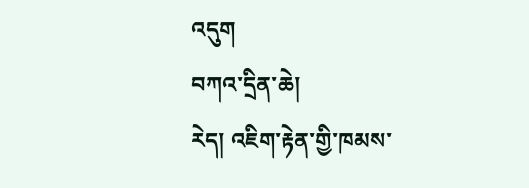འདུག
བཀའ་དྲིན་ཆེ།
རེད། འཇིག་རྟེན་གྱི་ཁམས་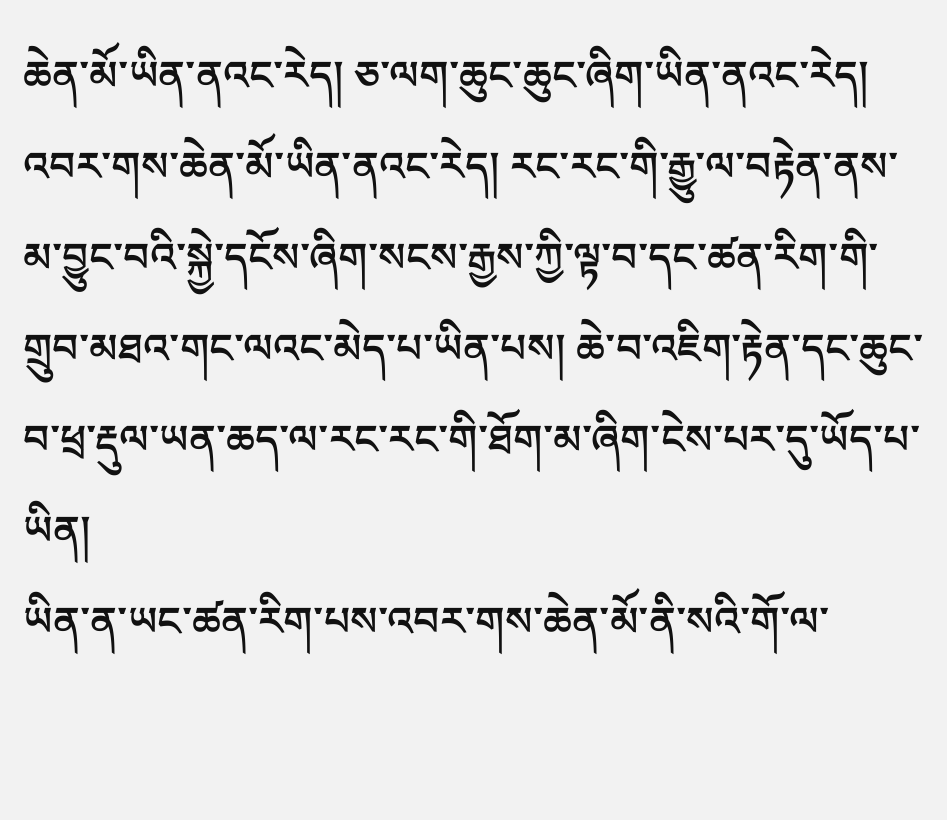ཆེན་མོ་ཡིན་ནའང་རེད། ཅ་ལག་ཆུང་ཆུང་ཞིག་ཡིན་ནའང་རེད། འབར་གས་ཆེན་མོ་ཡིན་ནའང་རེད། རང་རང་གི་རྒྱུ་ལ་བརྟེན་ནས་མ་བྱུང་བའི་སྐྱེ་དངོས་ཞིག་སངས་རྒྱས་ཀྱི་ལྟ་བ་དང་ཚན་རིག་གི་གྲུབ་མཐའ་གང་ལའང་མེད་པ་ཡིན་པས། ཆེ་བ་འཇིག་རྟེན་དང་ཆུང་བ་ཕྲ་རྡུལ་ཡན་ཆད་ལ་རང་རང་གི་ཐོག་མ་ཞིག་ངེས་པར་དུ་ཡོད་པ་ཡིན།
ཡིན་ན་ཡང་ཚན་རིག་པས་འབར་གས་ཆེན་མོ་ནི་སའི་གོ་ལ་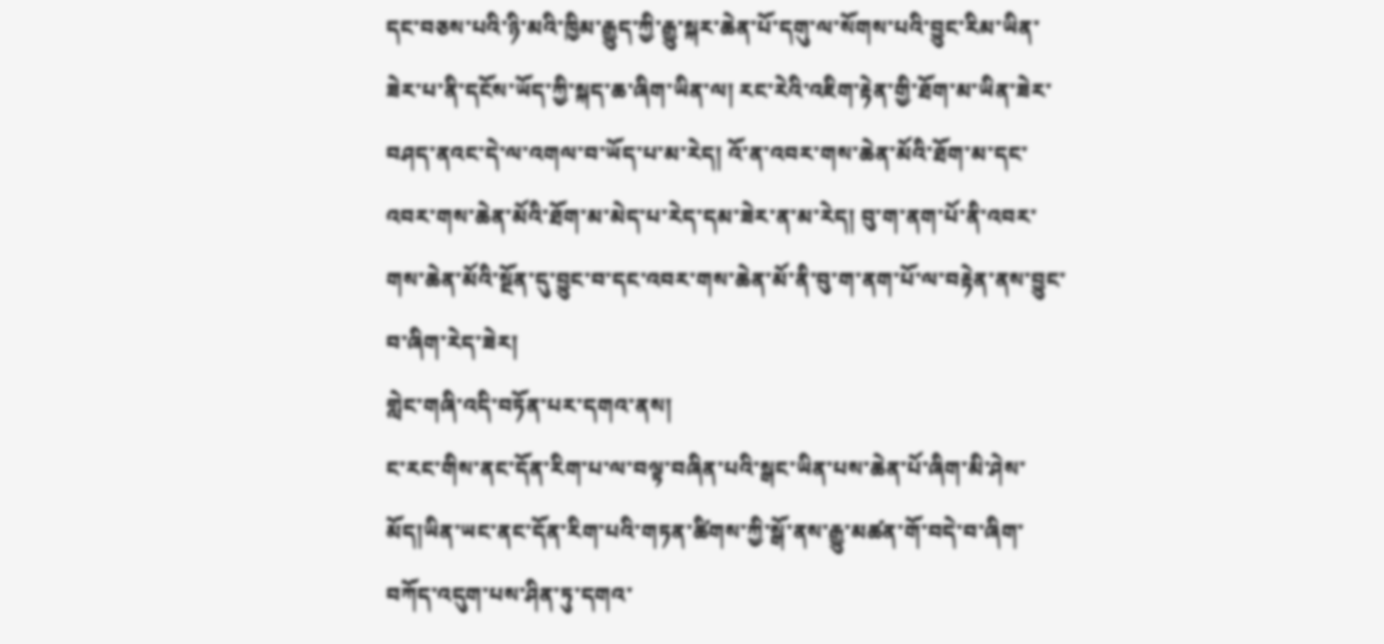དང་བཅས་པའི་ཉི་མའི་ཁྱིམ་རྒྱུད་ཀྱི་རྒྱུ་སྐར་ཆེན་པོ་དགུ་ལ་སོགས་པའི་བྱུང་རིམ་ཡིན་ཟེར་པ་ནི་དངོས་ཡོད་ཀྱི་སྐད་ཆ་ཞིག་ཡིན་ལ། རང་རེའི་འཇིག་རྟེན་གྱི་ཐོག་མ་ཡིན་ཟེར་བཤད་ནའང་དེ་ལ་འགལ་བ་ཡོད་པ་མ་རེད། འོ་ན་འབར་གས་ཆེན་མོའི་ཐོག་མ་དང་འབར་གས་ཆེན་མོའི་ཐོག་མ་མེད་པ་རེད་དམ་ཟེར་ན་མ་རེད། བུ་ག་ནག་པོ་ནི་འབར་གས་ཆེན་མོའི་སྔོན་དུ་བྱུང་བ་དང་འབར་གས་ཆེན་མོ་ནི་བུ་ག་ནག་པོ་ལ་བརྟེན་ནས་བྱུང་བ་ཞིག་རེད་ཟེར།
གླེང་གཞི་འདི་བཏོན་པར་དགའ་ནས།
ང་རང་གིས་ནང་དོན་རིག་པ་ལ་བལྟ་བཞིན་པའི་སྒང་ཡིན་པས་ཆེན་པོ་ཞིག་མི་ཤེས་མོད།ཡིན་ཡང་ནང་དོན་རིག་པའི་གཏན་ཚིགས་ཀྱི་སྒོ་ནས་རྒྱུ་མཚན་གོ་བདེ་བ་ཞིག་བཀོད་འདུག་པས་ཤིན་ཏུ་དགའ་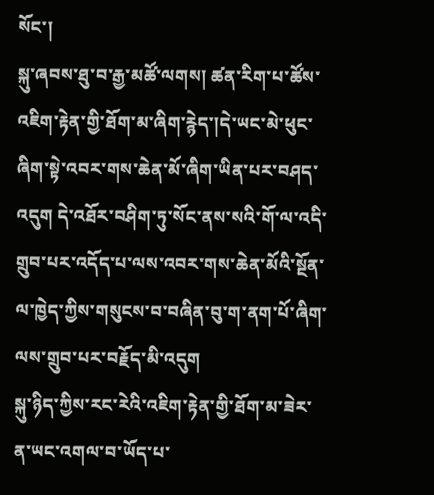སོང་།
སྐུ་ཞབས་ཐུ་བ་རྒྱ་མཚོ་ལགས། ཚན་རིག་པ་ཚོས་འཇིག་རྟེན་གྱི་ཐོག་མ་ཞིག་རྙེད་།དེ་ཡང་མེ་ཕུང་ཞིག་སྟེ་འབར་གས་ཆེན་མོ་ཞིག་ཡིན་པར་བཤད་འདུག དེ་འཐོར་བཤིག་ཏུ་སོང་ནས་སའི་གོ་ལ་འདི་གྲུབ་པར་འདོད་པ་ལས་འབར་གས་ཆེན་མོའི་སྔོན་ལ་ཁྱེད་ཀྱིས་གསུངས་བ་བཞིན་བུ་ག་ནག་པོ་ཞིག་ལས་གྲུབ་པར་བརྗོད་མི་འདུག
སྐུ་ཉིད་ཀྱིས་རང་རེའི་འཇིག་རྟེན་གྱི་ཐོག་མ་ཟེར་ན་ཡང་འགལ་བ་ཡོད་པ་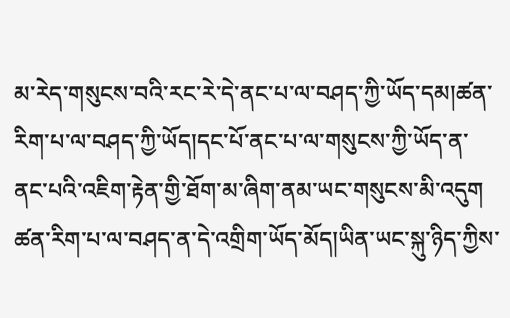མ་རེད་གསུངས་བའི་རང་རེ་དེ་ནང་པ་ལ་བཤད་ཀྱི་ཡོད་དམ།ཚན་རིག་པ་ལ་བཤད་ཀྱི་ཡོད།དང་པོ་ནང་པ་ལ་གསུངས་ཀྱི་ཡོད་ན་ནང་པའི་འཇིག་རྟེན་གྱི་ཐོག་མ་ཞིག་ནམ་ཡང་གསུངས་མི་འདུག ཚན་རིག་པ་ལ་བཤད་ན་དེ་འགྲིག་ཡོད་མོད།ཡིན་ཡང་སྐུ་ཉིད་ཀྱིས་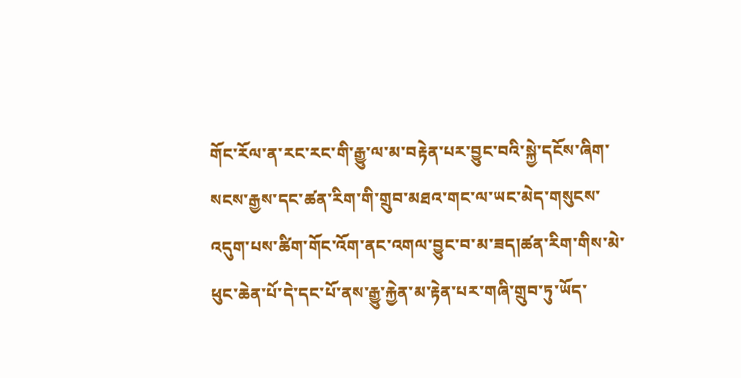གོང་རོལ་ན་རང་རང་གི་རྒྱུ་ལ་མ་བརྟེན་པར་བྱུང་བའི་སྐྱེ་དངོས་ཞིག་སངས་རྒྱས་དང་ཚན་རིག་གི་གྲུབ་མཐའ་གང་ལ་ཡང་མེད་གསུངས་འདུག་པས་ཚིག་གོང་འོག་ནང་འགལ་བྱུང་བ་མ་ཟད།ཚན་རིག་གིས་མེ་ཕུང་ཆེན་པོ་དེ་དང་པོ་ནས་རྒྱུ་རྐྱེན་མ་རྟེན་པར་གཞི་གྲུབ་ཏུ་ཡོད་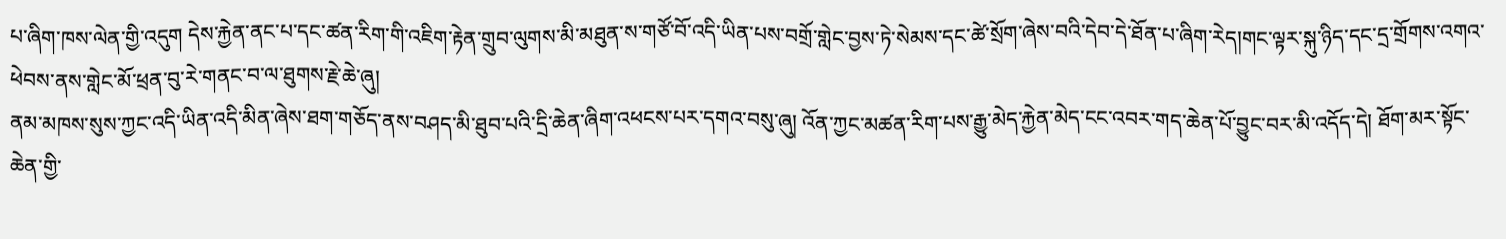པ་ཞིག་ཁས་ལེན་གྱི་འདུག དེས་རྐྱེན་ནང་པ་དང་ཚན་རིག་གི་འཇིག་རྟེན་གྲུབ་ལུགས་མི་མཐུན་ས་གཙོ་བོ་འདི་ཡིན་པས་བགྲོ་གླེང་བྱས་ཏེ་སེམས་དང་ཚེ་སྲོག་ཞེས་བའི་དེབ་དེ་ཐོན་པ་ཞིག་རེད།གང་ལྟར་སྐུ་ཉིད་དང་དྲ་གྲོགས་འགའ་ཕེབས་ནས་གླེང་མོ་ཕྲན་བུ་རེ་གནང་བ་ལ་ཐུགས་རྗེ་ཆེ་ཞུ།
ནམ་མཁས་སུས་ཀྱང་འདི་ཡིན་འདི་མིན་ཞེས་ཐག་གཅོད་ནས་བཤད་མི་ཐུབ་པའི་དྲི་ཆེན་ཞིག་འཕངས་པར་དགའ་བསུ་ཞུ། འོན་ཀྱང་མཚན་རིག་པས་རྒྱུ་མེད་རྐྱེན་མེད་ངང་འབར་གད་ཆེན་པོ་བྱུང་བར་མི་འདོད་དེ། ཐོག་མར་སྟོང་ཆེན་གྱི་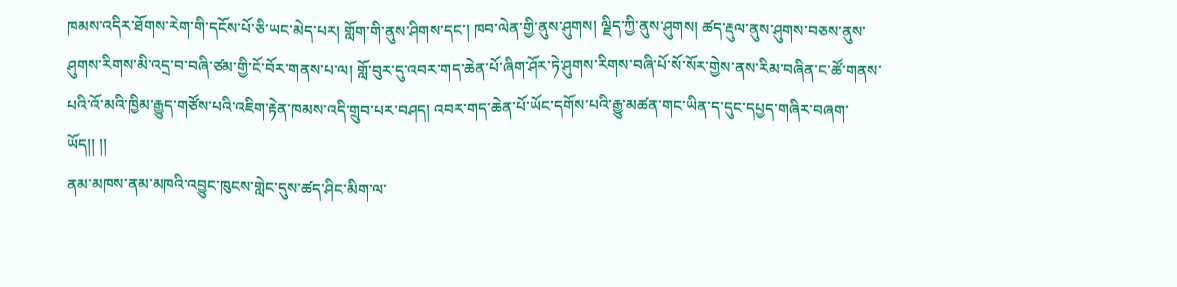ཁམས་འདིར་ཐོགས་རེག་གི་དངོས་པོ་ཅི་ཡང་མེད་པར། གློག་གི་ནུས་ཤིགས་དང་། ཁབ་ལེན་གྱི་ནུས་ཤུགས། ལྗིད་ཀྱི་ནུས་ཤུགས། ཚད་རྡུལ་ནུས་ཤུགས་བཅས་ནུས་ཤུགས་རིགས་མི་འདྲ་བ་བཞི་ཙམ་གྱི་ངོ་བོར་གནས་པ་ལ། གློ་བུར་དུ་འབར་གད་ཆེན་པོ་ཞིག་ཤོར་ཏེ་ཤུགས་རིགས་བཞི་པོ་སོ་སོར་གྱེས་ནས་རིམ་བཞིན་ང་ཚོ་གནས་པའི་འོ་མའི་ཁྱིམ་རྒྱུད་གཙོས་པའི་འཇིག་རྟེན་ཁམས་འདི་གྲུབ་པར་བཤད། འབར་གད་ཆེན་པོ་ཡོང་དགོས་པའི་རྒྱུ་མཚན་གང་ཡིན་ད་དུང་དཔྱད་གཞིར་བཞག་ཡོད།། །།
ནམ་མཁས་ནམ་མཁའི་འབྱུང་ཁུངས་གླེང་དུས་ཚད་ཤིང་མིག་ལ་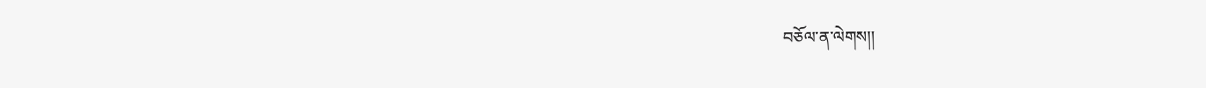བཅོལ་ན་ལེགས།།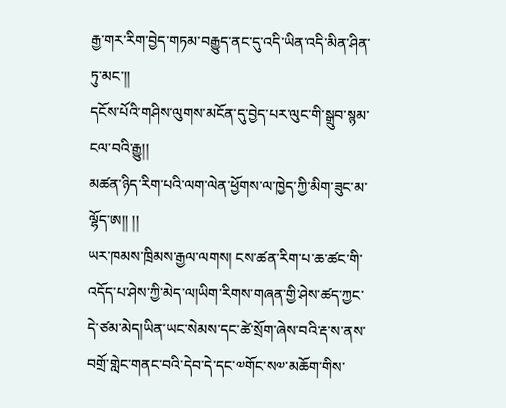རྒྱ་གར་རིག་བྱེད་གཏམ་བརྒྱུད་ནང་དུ་འདི་ཡིན་འདི་མིན་ཤིན་ཏུ་མང་།།
དངོས་པོའི་གཤིས་ལུགས་མངོན་དུ་བྱེད་པར་ལུང་གི་སྒྲུབ་སྙམ་ངལ་བའི་རྒྱུ།།
མཚན་ཉིད་རིག་པའི་ལག་ལེན་ཕྱོགས་ལ་ཁྱེད་ཀྱི་མིག་ཟུང་མ་ལྷོད་ཨ།། །།
ཡར་ཁམས་ཁྲིམས་རྒྱལ་ལགས། ངས་ཚན་རིག་པ་ཆ་ཚང་གི་འདོད་པ་ཤེས་ཀྱི་མེད་ལ།ཡིག་རིགས་གཞན་གྱི་ཤེས་ཚད་ཀྱང་དེ་ཙམ་མེད།ཡིན་ཡང་སེམས་དང་ཚེ་སྲོག་ཞེས་བའི་རྡ་ས་ནས་བགྲོ་གླེང་གནང་བའི་དེབ་དེ་དང་༧གོང་ས༧་མཆོག་གིས་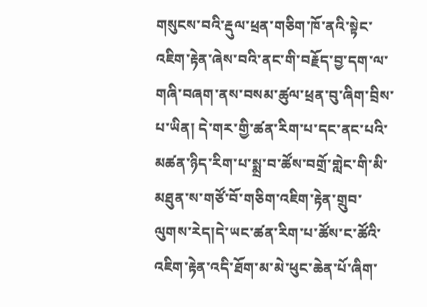གསུངས་བའི་རྡུལ་ཕྲན་གཅིག་ཁོ་ནའི་སྟེང་འཇིག་རྟེན་ཞེས་བའི་ནང་གི་བརྗོད་བྱ་དག་ལ་གཞི་བཞག་ནས་བསམ་ཚུལ་ཕྲན་བུ་ཞིག་བྲིས་པ་ཡིན། དེ་གར་གྱི་ཚན་རིག་པ་དང་ནང་པའི་མཚན་ཉིད་རིག་པ་སྨྲ་བ་ཚོས་བགྲོ་གླེང་གི་མི་མཐུན་ས་གཙོ་བོ་གཅིག་འཇིག་རྟེན་གྲུབ་ལུགས་རེད།དེ་ཡང་ཚན་རིག་པ་ཚོས་ང་ཚོའི་འཇིག་རྟེན་འདི་ཐོག་མ་མེ་ཕུང་ཆེན་པོ་ཞིག་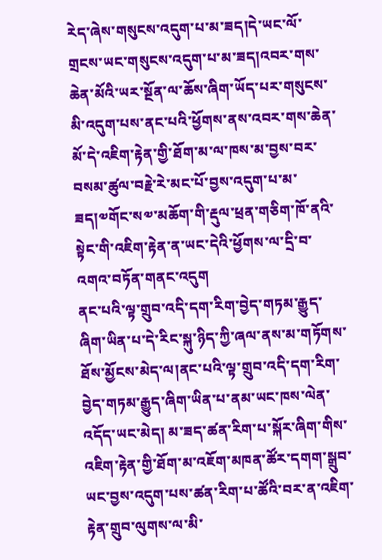རེད་ཞེས་གསུངས་འདུག་པ་མ་ཟད།དེ་ཡང་ལོ་གྲངས་ཡང་གསུངས་འདུག་པ་མ་ཟད།འབར་གས་ཆེན་མོའི་ཡར་སྔོན་ལ་ཆོས་ཞིག་ཡོད་པར་གསུངས་མི་འདུག་པས་ནང་པའི་ཕྱོགས་ནས་འབར་གས་ཆེན་མོ་དེ་འཇིག་རྟེན་གྱི་ཐོག་མ་ལ་ཁས་མ་བྱས་བར་བསམ་ཚུལ་བརྗེ་རེ་མང་པོ་བྱས་འདུག་པ་མ་ཟད།༧གོང་ས༧་མཆོག་གི་རྡུལ་ཕྲན་གཅིག་ཁོ་ནའི་སྟེང་གི་འཇིག་རྟེན་ན་ཡང་དེའི་ཕྱོགས་ལ་དྲི་བ་འགའ་བཏོན་གནང་འདུག
ནང་པའི་ལྟ་གྲུབ་འདི་དག་རིག་བྱེད་གཏམ་རྒྱུད་ཞིག་ཡིན་པ་དེ་རིང་སྐུ་ཉིད་ཀྱི་ཞལ་ནས་མ་གཏོགས་ཐོས་མྱོངས་མེད་ལ།ནང་པའི་ལྟ་གྲུབ་འདི་དག་རིག་བྱེད་གཏམ་རྒྱུད་ཞིག་ཡིན་པ་ནམ་ཡང་ཁས་ལེན་འདོད་ཡང་མེད། མ་ཟད་ཚན་རིག་པ་སྐོར་ཞིག་གིས་འཇིག་རྟེན་གྱི་ཐོག་མ་འཇོག་མཁན་ཚོར་དགག་སྒྲུབ་ཡང་བྱས་འདུག་པས་ཚན་རིག་པ་ཚོའི་བར་ན་འཇིག་རྟེན་གྲུབ་ལུགས་ལ་མི་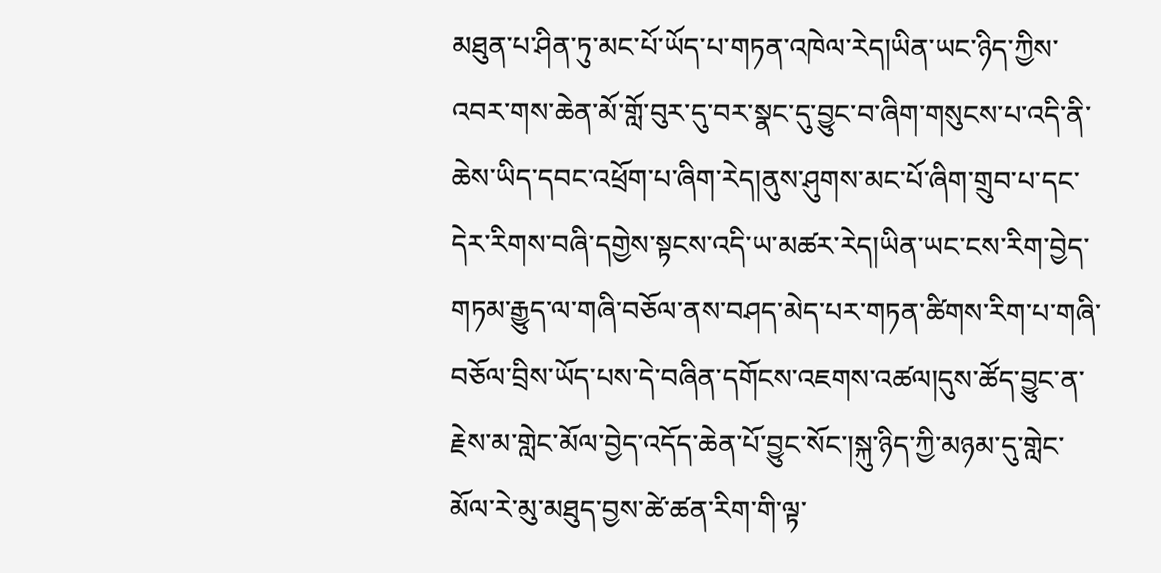མཐུན་པ་ཤིན་ཏུ་མང་པོ་ཡོད་པ་གཏན་འཁེལ་རེད།ཡིན་ཡང་ཉིད་ཀྱིས་འབར་གས་ཆེན་མོ་གློ་བུར་དུ་བར་སྣང་དུ་བྱུང་བ་ཞིག་གསུངས་པ་འདི་ནི་ཆེས་ཡིད་དབང་འཕྲོག་པ་ཞིག་རེད།ནུས་ཤུགས་མང་པོ་ཞིག་གྲུབ་པ་དང་དེར་རིགས་བཞི་དགྱེས་སྟངས་འདི་ཡ་མཚར་རེད།ཡིན་ཡང་ངས་རིག་བྱེད་གཏམ་རྒྱུད་ལ་གཞི་བཅོལ་ནས་བཤད་མེད་པར་གཏན་ཚིགས་རིག་པ་གཞི་བཅོལ་བྲིས་ཡོད་པས་དེ་བཞིན་དགོངས་འཇགས་འཚལ།དུས་ཚོད་བྱུང་ན་རྗེས་མ་གླེང་མོལ་བྱེད་འདོད་ཆེན་པོ་བྱུང་སོང་།སྐུ་ཉིད་ཀྱི་མཉམ་དུ་གླེང་མོལ་རེ་མུ་མཐུད་བྱས་ཚེ་ཚན་རིག་གི་ལྟ་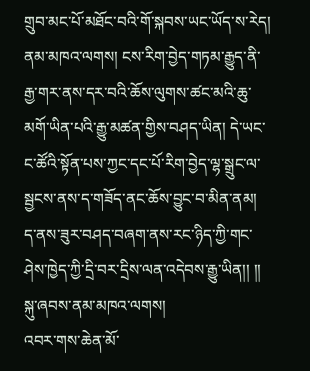གྲུབ་མང་པོ་མཐོང་བའི་གོ་སྐབས་ཡང་ཡོད་ས་རེད།
ནམ་མཁའ་ལགས། ངས་རིག་བྱེད་གཏམ་རྒྱུད་ནི་རྒྱ་གར་ནས་དར་བའི་ཆོས་ལུགས་ཚང་མའི་ཆུ་མགོ་ཡིན་པའི་རྒྱུ་མཚན་གྱིས་བཤད་ཡིན། དེ་ཡང་ང་ཚོའི་སྟོན་པས་ཀྱང་དང་པོ་རིག་བྱེད་ལྷ་སྒྲུང་ལ་སྦྱངས་ནས་ད་གཟོད་ནང་ཆོས་བྱུང་བ་མིན་ནམ། ད་ནས་ཟུར་བཤད་བཞག་ནས་རང་ཉིད་ཀྱི་གང་ཤེས་ཁྱེད་ཀྱི་དྲི་བར་དྲིས་ལན་འདེབས་རྒྱུ་ཡིན།། །།
སྐུ་ཞབས་ནམ་མཁའ་ལགས།
འབར་གས་ཆེན་མོ་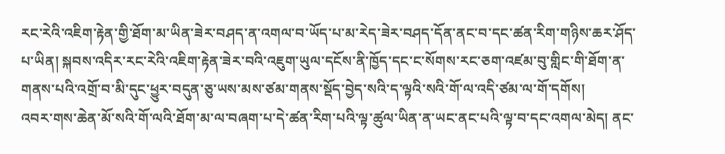རང་རེའི་འཇིག་རྟེན་གྱི་ཐོག་མ་ཡིན་ཟེར་བཤད་ན་འགལ་བ་ཡོད་པ་མ་རེད་ཟེར་བཤད་དོན་ནང་བ་དང་ཚན་རིག་གཉིས་ཆར་ཤོད་པ་ཡིན། སྐབས་འདིར་རང་རེའི་འཇིག་རྟེན་ཟེར་བའི་འཇུག་ཡུལ་དངོས་ནི་ཁྱོད་དང་ང་སོགས་རང་ཅག་འཛམ་བུ་གླིང་གི་ཐོག་ན་གནས་པའི་འགྲོ་བ་མི་དུང་ཕྱུར་བདུན་ཅུ་ཡས་མས་ཙམ་གནས་སྡོད་བྱེད་སའི་ད་ལྟའི་སའི་གོ་ལ་འདི་ཙམ་ལ་གོ་དགོས།
འབར་གས་ཆེན་མོ་སའི་གོ་ལའི་ཐོག་མ་ལ་བཞག་པ་དེ་ཚན་རིག་པའི་ལྟ་ཚུལ་ཡིན་ན་ཡང་ནང་པའི་ལྟ་བ་དང་འགལ་མེད། ནང་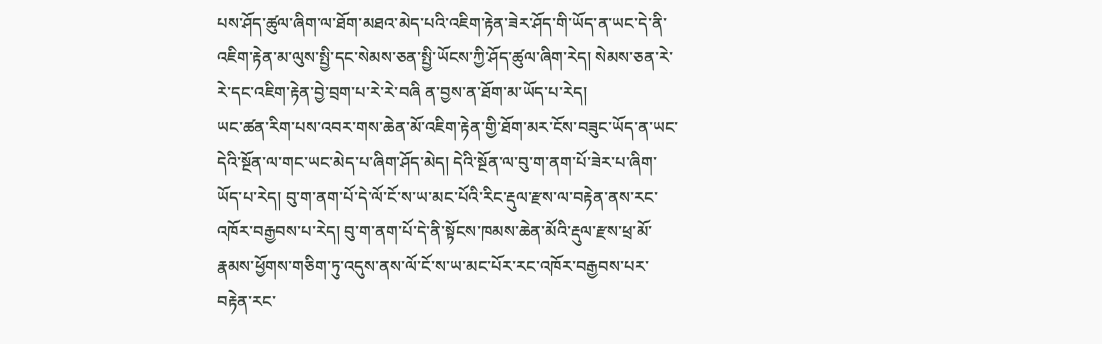པས་ཤོད་ཚུལ་ཞིག་ལ་ཐོག་མཐའ་མེད་པའི་འཇིག་རྟེན་ཟེར་ཤོད་གི་ཡོད་ན་ཡང་དེ་ནི་འཇིག་རྟེན་མ་ལུས་སྤྱི་དང་སེམས་ཅན་སྤྱི་ཡོངས་ཀྱི་ཤོད་ཚུལ་ཞིག་རེད། སེམས་ཅན་རེ་རེ་དང་འཇིག་རྟེན་བྱེ་བྲག་པ་རེ་རེ་བཞི ན་བྱས་ན་ཐོག་མ་ཡོད་པ་རེད།
ཡང་ཚན་རིག་པས་འབར་གས་ཆེན་མོ་འཇིག་རྟེན་གྱི་ཐོག་མར་ངོས་བཟུང་ཡོད་ན་ཡང་དེའི་སྔོན་ལ་གང་ཡང་མེད་པ་ཞིག་ཤོད་མེད། དེའི་སྔོན་ལ་བུ་ག་ནག་པོ་ཟེར་པ་ཞིག་ཡོད་པ་རེད། བུ་ག་ནག་པོ་དེ་ལོ་ངོ་ས་ཡ་མང་པོའི་རིང་རྡུལ་རྫས་ལ་བརྟེན་ནས་རང་འཁོར་བརྒྱབས་པ་རེད། བུ་ག་ནག་པོ་དེ་ནི་སྟོངས་ཁམས་ཆེན་མོའི་རྡུལ་རྫས་ཕྲ་མོ་རྣམས་ཕྱོགས་གཅིག་ཏུ་འདུས་ནས་ལོ་ངོ་ས་ཡ་མང་པོར་རང་འཁོར་བརྒྱབས་པར་བརྟེན་རང་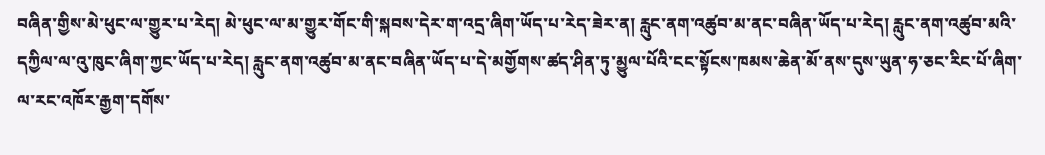བཞིན་གྱིས་མེ་ཕུང་ལ་གྱུར་པ་རེད། མེ་ཕུང་ལ་མ་གྱུར་གོང་གི་སྐབས་དེར་ག་འདྲ་ཞིག་ཡོད་པ་རེད་ཟེར་ན། རླུང་ནག་འཚུབ་མ་ནང་བཞིན་ཡོད་པ་རེད། རླུང་ནག་འཚུབ་མའི་དཀྱིལ་ལ་འུ་ཁུང་ཞིག་ཀྱང་ཡོད་པ་རེད། རླུང་ནག་འཚུབ་མ་ནང་བཞིན་ཡོད་པ་དེ་མགྱོགས་ཚད་ཤིན་ཏུ་མྱུལ་པོའི་ངང་སྟོངས་ཁམས་ཆེན་མོ་ནས་དུས་ཡུན་ཧ་ཅང་རིང་པོ་ཞིག་ལ་རང་འཁོར་རྒྱག་དགོས་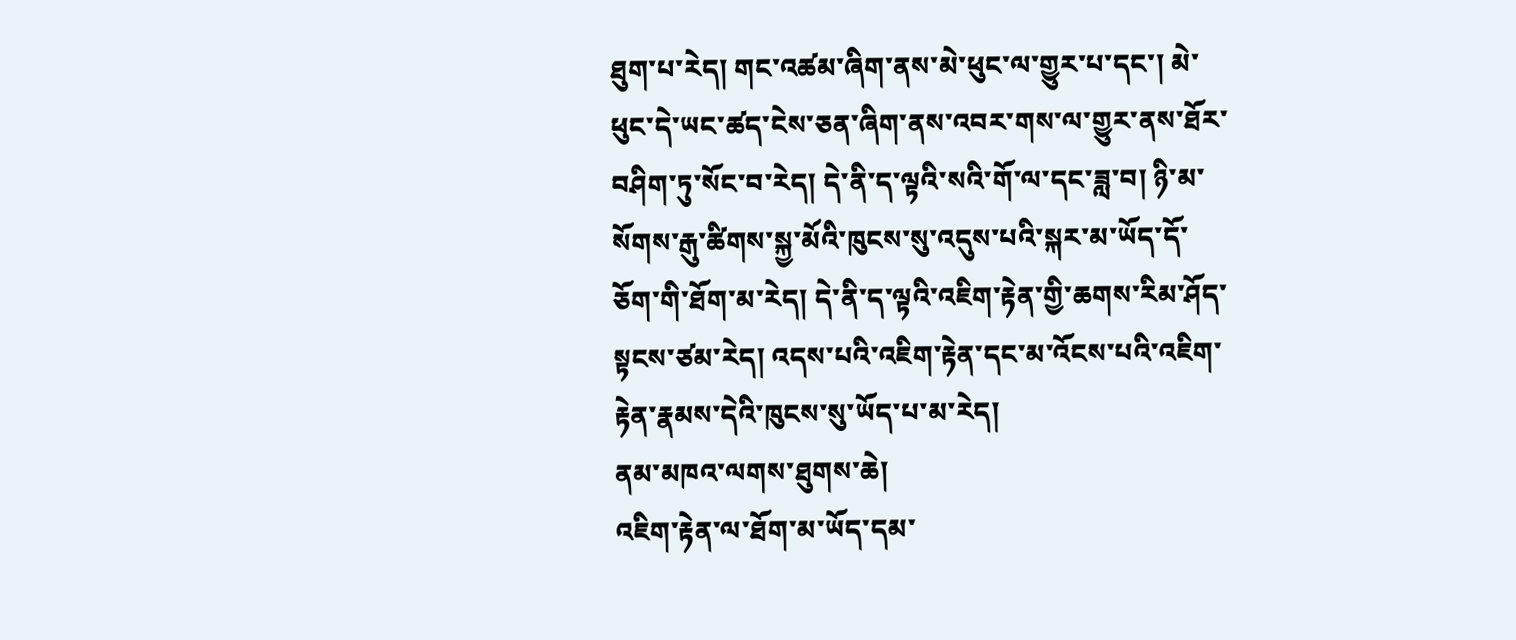ཐུག་པ་རེད། གང་འཚམ་ཞིག་ནས་མེ་ཕུང་ལ་གྱུར་པ་དང་། མེ་ཕུང་དེ་ཡང་ཚད་ངེས་ཅན་ཞིག་ནས་འབར་གས་ལ་གྱུར་ནས་ཐོར་བཤིག་ཏུ་སོང་བ་རེད། དེ་ནི་ད་ལྟའི་སའི་གོ་ལ་དང་ཟླ་བ། ཉི་མ་སོགས་རྒུ་ཚིགས་སྐྱ་མོའི་ཁུངས་སུ་འདུས་པའི་སྐར་མ་ཡོད་དོ་ཅོག་གི་ཐོག་མ་རེད། དེ་ནི་ད་ལྟའི་འཇིག་རྟེན་གྱི་ཆགས་རིམ་ཤོད་སྟངས་ཙམ་རེད། འདས་པའི་འཇིག་རྟེན་དང་མ་འོངས་པའི་འཇིག་རྟེན་རྣམས་དེའི་ཁུངས་སུ་ཡོད་པ་མ་རེད།
ནམ་མཁའ་ལགས་ཐུགས་ཆེ།
འཇིག་རྟེན་ལ་ཐོག་མ་ཡོད་དམ་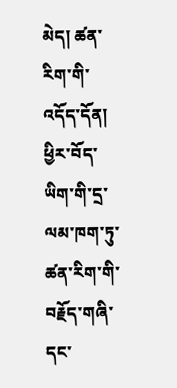མེད། ཚན་རིག་གི་འདོད་དོན།
ཕྱིར་བོད་ཡིག་གི་དྲ་ལམ་ཁག་ཏུ་ཚན་རིག་གི་བརྗོད་གཞི་དང་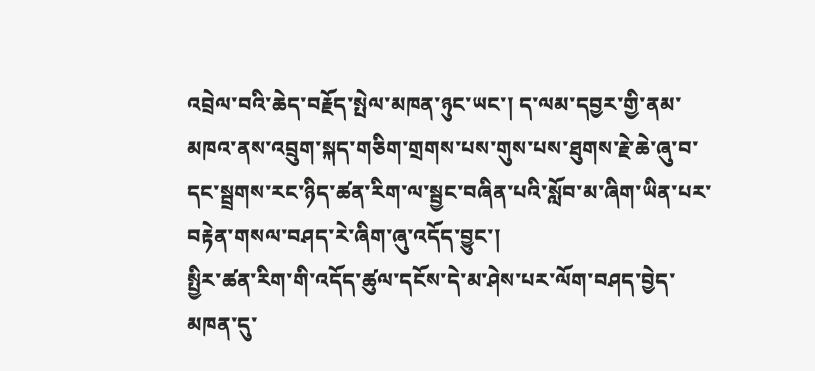འབྲེལ་བའི་ཆེད་བརྗོད་སྤེལ་མཁན་ཉུང་ཡང་། ད་ལམ་དབྱར་གྱི་ནམ་མཁའ་ནས་འབྲུག་སྐད་གཅིག་གྲགས་པས་གུས་པས་ཐུགས་རྗེ་ཆེ་ཞུ་བ་དང་སྦྲགས་རང་ཉིད་ཚན་རིག་ལ་སྦྱང་བཞིན་པའི་སློབ་མ་ཞིག་ཡིན་པར་བརྟེན་གསལ་བཤད་རེ་ཞིག་ཞུ་འདོད་བྱུང་།
སྤྱིར་ཚན་རིག་གི་འདོད་ཚུལ་དངོས་དེ་མ་ཤེས་པར་ལོག་བཤད་བྱེད་མཁན་དུ་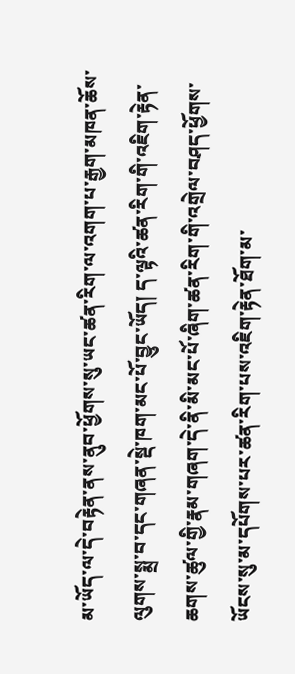མ་ཡོད་ལ་དེ་བརྟེན་ནས་ནུབ་ཕྱོགས་སུ་ཡང་ཚན་རིག་ལ་འགག་པ་རྒྱག་མཁན་ཆོས་ལུགས་སྨྲ་བ་དང་གཞན་སྡེ་ཁག་མང་པོ་བྱུང་ཡོད། ད་ལྟའི་ཚན་རིག་གི་འཇིག་རྟེན་ཆགས་ཚུལ་གྱི་རྣམ་གཞག་དེ་ནི་མི་མང་པོ་ཞིག་ཚན་རིག་གི་འགྲེལ་བཤད་ཕྱོགས་ཡོངས་སུ་མ་དཔོགས་པར་ཚན་རིག་པས་འཇིག་རྟེན་ཐོག་མ་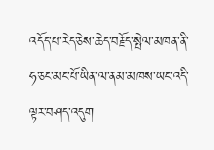འདོད་པ་རེད་ཅེས་ཆེད་བརྗོད་སྤེལ་མཁན་ནི་ཧ་ཅང་མང་པོ་ཡིན་ལ་ནམ་མཁས་ཡང་འདི་ལྟར་བཤད་འདུག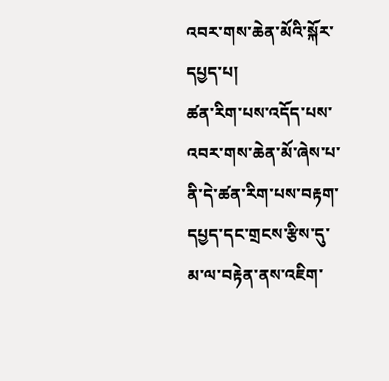འབར་གས་ཆེན་མོའི་སྐོར་དཔྱད་པ།
ཚན་རིག་པས་འདོད་པས་འབར་གས་ཆེན་མོ་ཞེས་པ་ནི་དེ་ཚན་རིག་པས་བརྟག་དཔྱད་དང་གྲངས་རྩིས་དུ་མ་ལ་བརྟེན་ནས་འཇིག་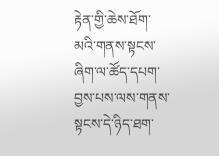རྟེན་གྱི་ཆེས་ཐོག་མའི་གནས་སྟངས་ཞིག་ལ་ཚོད་དཔག་བྱས་པས་ལས་གནས་སྟངས་དེ་ཉིད་ཐག་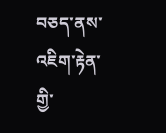བཅད་ནས་འཇིག་རྟེན་གྱི་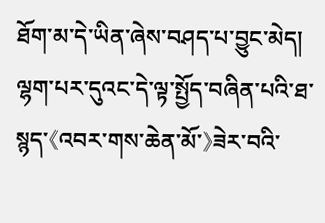ཐོག་མ་དེ་ཡིན་ཞེས་བཤད་པ་བྱུང་མེད། ལྷག་པར་དུའང་དེ་ལྟ་སྤྱོད་བཞིན་པའི་ཐ་སྙད་《འབར་གས་ཆེན་མོ་》ཟེར་བའི་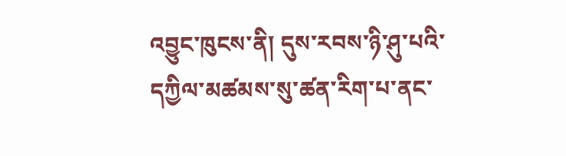འབྱུང་ཁུངས་ནི། དུས་རབས་ཉི་ཤུ་པའི་དཀྱིལ་མཚམས་སུ་ཚན་རིག་པ་ནང་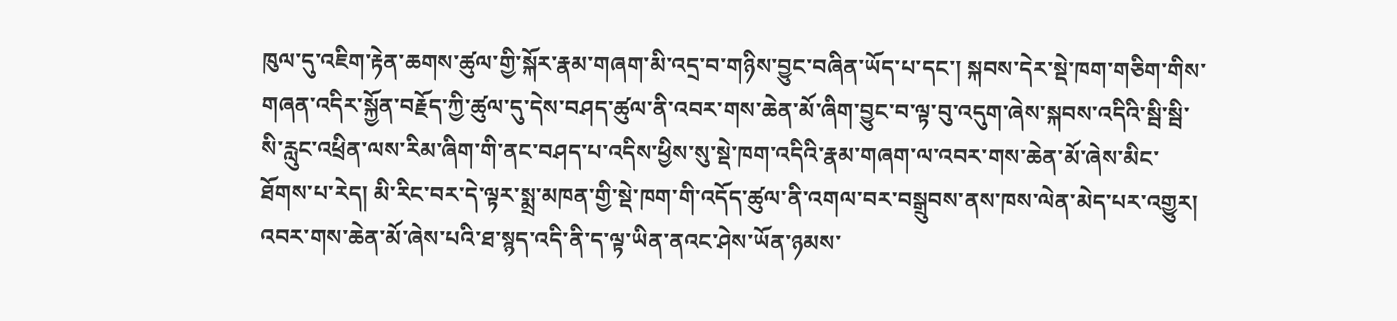ཁུལ་དུ་འཇིག་རྟེན་ཆགས་ཚུལ་གྱི་སྐོར་རྣམ་གཞག་མི་འདྲ་བ་གཉིས་བྱུང་བཞིན་ཡོད་པ་དང་། སྐབས་དེར་སྡེ་ཁག་གཅིག་གིས་གཞན་འདིར་སྐྱོན་བརྗོད་ཀྱི་ཚུལ་དུ་དེས་བཤད་ཚུལ་ནི་འབར་གས་ཆེན་མོ་ཞིག་བྱུང་བ་ལྟ་བུ་འདུག་ཞེས་སྐབས་འདིའི་སྦི་སྦི་སི་རླུང་འཕྲིན་ལས་རིམ་ཞིག་གི་ནང་བཤད་པ་འདིས་ཕྱིས་སུ་སྡེ་ཁག་འདིའི་རྣམ་གཞག་ལ་འབར་གས་ཆེན་མོ་ཞེས་མིང་ཐོགས་པ་རེད། མི་རིང་བར་དེ་ལྟར་སྨྲ་མཁན་གྱི་སྡེ་ཁག་གི་འདོད་ཚུལ་ནི་འགལ་བར་བསྒྲུབས་ནས་ཁས་ལེན་མེད་པར་འགྱུར།
འབར་གས་ཆེན་མོ་ཞེས་པའི་ཐ་སྙད་འདི་ནི་ད་ལྟ་ཡིན་ནའང་ཤེས་ཡོན་ཉམས་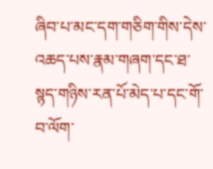ཞིབ་པ་མང་དག་གཅིག་གིས་དེས་འཆད་པས་རྣམ་གཞག་དང་ཐ་སྙད་གཉིས་རན་པོ་མེད་པ་དང་གོ་བ་ལོག་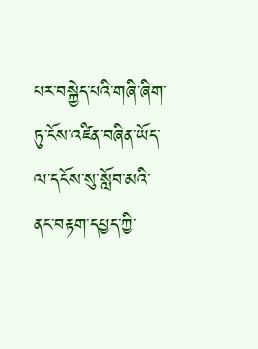པར་བསྐྱེད་པའི་གཞི་ཞིག་ཏུ་ངོས་འཛིན་བཞིན་ཡོད་ལ་དངོས་སུ་སློབ་མའི་ནང་བརྟག་དཔྱད་ཀྱི་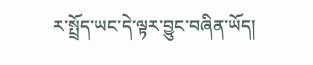ར་སྤྲོད་ཡང་དེ་ལྟར་བྱུང་བཞིན་ཡོད།